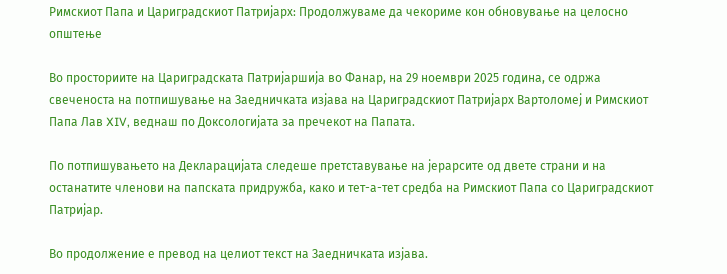Римскиот Папа и Цариградскиот Патријарх: Продолжуваме да чекориме кон обновување на целосно општење

Во просториите на Цариградската Патријаршија во Фанар, на 29 ноември 2025 година, се одржа свеченоста на потпишување на Заедничката изјава на Цариградскиот Патријарх Вартоломеј и Римскиот Папа Лав XIV, веднаш по Доксологијата за пречекот на Папата.

По потпишувањето на Декларацијата следеше претставување на јерарсите од двете страни и на останатите членови на папската придружба, како и тет-а-тет средба на Римскиот Папа со Цариградскиот Патријар.

Во продолжение е превод на целиот текст на Заедничката изјава.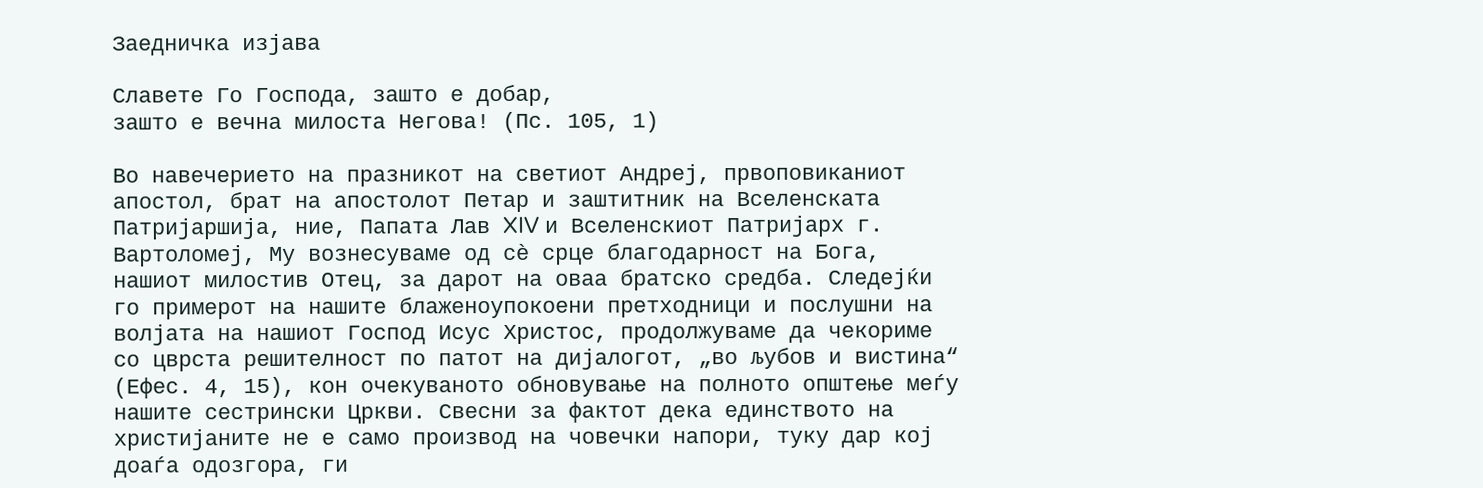Заедничка изјава

Славете Го Господа, зашто е добар,
зашто е вечна милоста Негова! (Пс. 105, 1)

Во навечерието на празникот на светиот Андреј, првоповиканиот апостол, брат на апостолот Петар и заштитник на Вселенската Патријаршија, ние, Папата Лав XIV и Вселенскиот Патријарх г. Вартоломеј, Му вознесуваме од сè срце благодарност на Бога, нашиот милостив Отец, за дарот на оваа братско средба. Следејќи го примерот на нашите блаженоупокоени претходници и послушни на волјата на нашиот Господ Исус Христос, продолжуваме да чекориме со цврста решителност по патот на дијалогот, „во љубов и вистина“ (Ефес. 4, 15), кон очекуваното обновување на полното општење меѓу нашите сестрински Цркви. Свесни за фактот дека единството на христијаните не е само производ на човечки напори, туку дар кој доаѓа одозгора, ги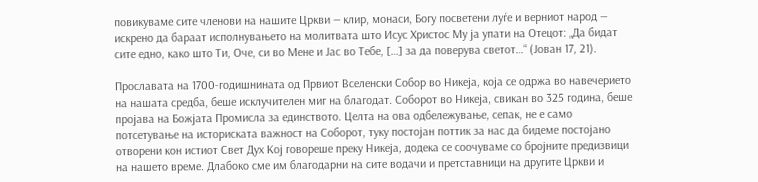повикуваме сите членови на нашите Цркви — клир, монаси, Богу посветени луѓе и верниот народ — искрено да бараат исполнувањето на молитвата што Исус Христос Му ја упати на Отецот: „Да бидат сите едно, како што Ти, Оче, си во Мене и Јас во Тебе, […] за да поверува светот…“ (Јован 17, 21).

Прославата на 1700-годишнината од Првиот Вселенски Собор во Никеја, која се одржа во навечерието на нашата средба, беше исклучителен миг на благодат. Соборот во Никеја, свикан во 325 година, беше пројава на Божјата Промисла за единството. Целта на ова одбележување, сепак, не е само потсетување на историската важност на Соборот, туку постојан поттик за нас да бидеме постојано отворени кон истиот Свет Дух Кој говореше преку Никеја, додека се соочуваме со бројните предизвици на нашето време. Длабоко сме им благодарни на сите водачи и претставници на другите Цркви и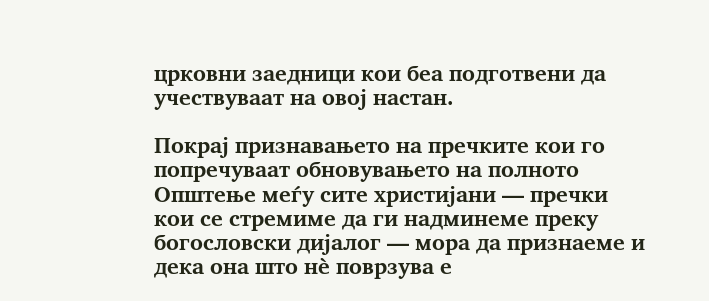црковни заедници кои беа подготвени да учествуваат на овој настан.

Покрај признавањето на пречките кои го попречуваат обновувањето на полното Општење меѓу сите христијани — пречки кои се стремиме да ги надминеме преку богословски дијалог — мора да признаеме и дека она што нè поврзува е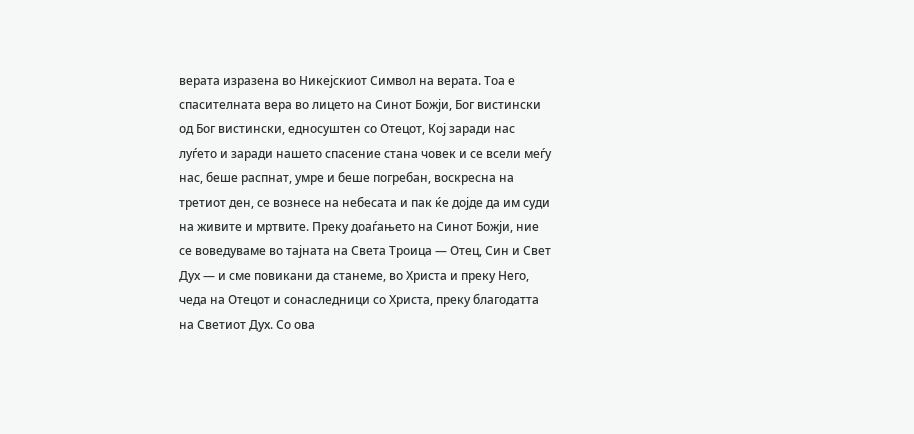верата изразена во Никејскиот Символ на верата. Тоа е спасителната вера во лицето на Синот Божји, Бог вистински од Бог вистински, едносуштен со Отецот, Кој заради нас луѓето и заради нашето спасение стана човек и се всели меѓу нас, беше распнат, умре и беше погребан, воскресна на третиот ден, се вознесе на небесата и пак ќе дојде да им суди на живите и мртвите. Преку доаѓањето на Синот Божји, ние се воведуваме во тајната на Света Троица — Отец, Син и Свет Дух — и сме повикани да станеме, во Христа и преку Него, чеда на Отецот и сонаследници со Христа, преку благодатта на Светиот Дух. Со ова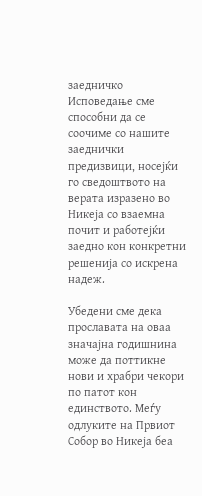заедничко Исповедање сме способни да се соочиме со нашите заеднички предизвици, носејќи го сведоштвото на верата изразено во Никеја со взаемна почит и работeјќи заедно кон конкретни решенија со искрена надеж.

Убедени сме дека прославата на оваа значајна годишнина може да поттикне нови и храбри чекори по патот кон единството. Меѓу одлуките на Првиот Собор во Никеја беа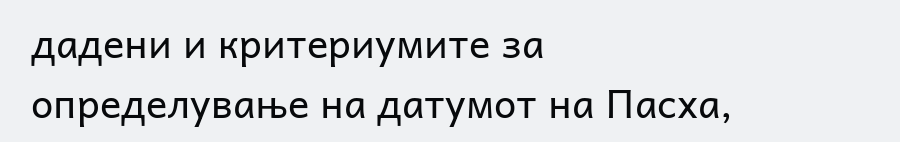дадени и критериумите за определување на датумот на Пасха,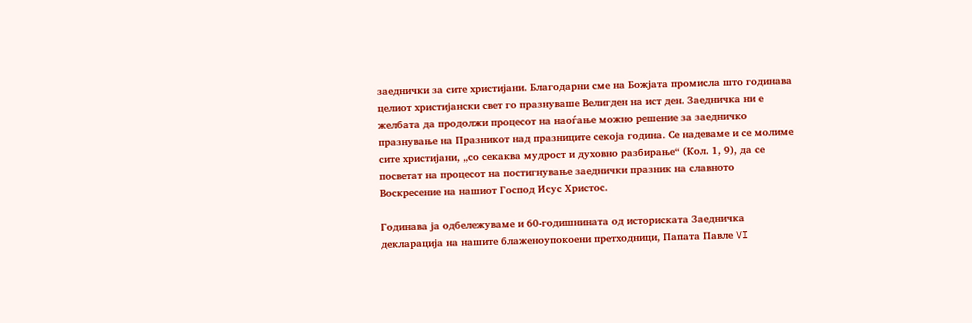заеднички за сите христијани. Благодарни сме на Божјата промисла што годинава целиот христијански свет го празнуваше Велигден на ист ден. Заедничка ни е желбата да продолжи процесот на наоѓање можно решение за заедничко празнување на Празникот над празниците секоја година. Се надеваме и се молиме сите христијани, „со секаква мудрост и духовно разбирање“ (Кол. 1, 9), да се посветат на процесот на постигнување заеднички празник на славното Воскресение на нашиот Господ Исус Христос.

Годинава ја одбележуваме и 60-годишнината од историската Заедничка декларација на нашите блаженоупокоени претходници, Папата Павле VI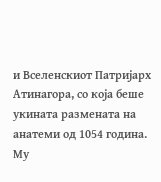и Вселенскиот Патријарх Атинагора, со која беше укината размената на анатеми од 1054 година. Му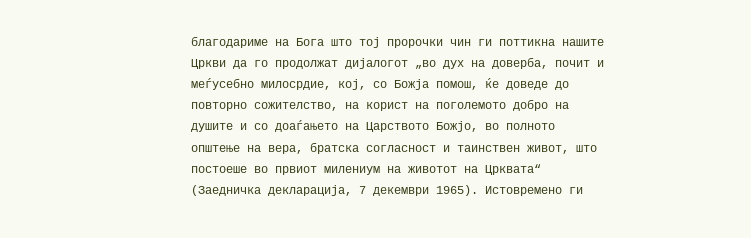благодариме на Бога што тој пророчки чин ги поттикна нашите Цркви да го продолжат дијалогот „во дух на доверба, почит и меѓусебно милосрдие, кој, со Божја помош, ќе доведе до повторно сожителство, на корист на поголемото добро на душите и со доаѓањето на Царството Божјо, во полното општење на вера, братска согласност и таинствен живот, што постоеше во првиот милениум на животот на Црквата“ (Заедничка декларација, 7 декември 1965). Истовремено ги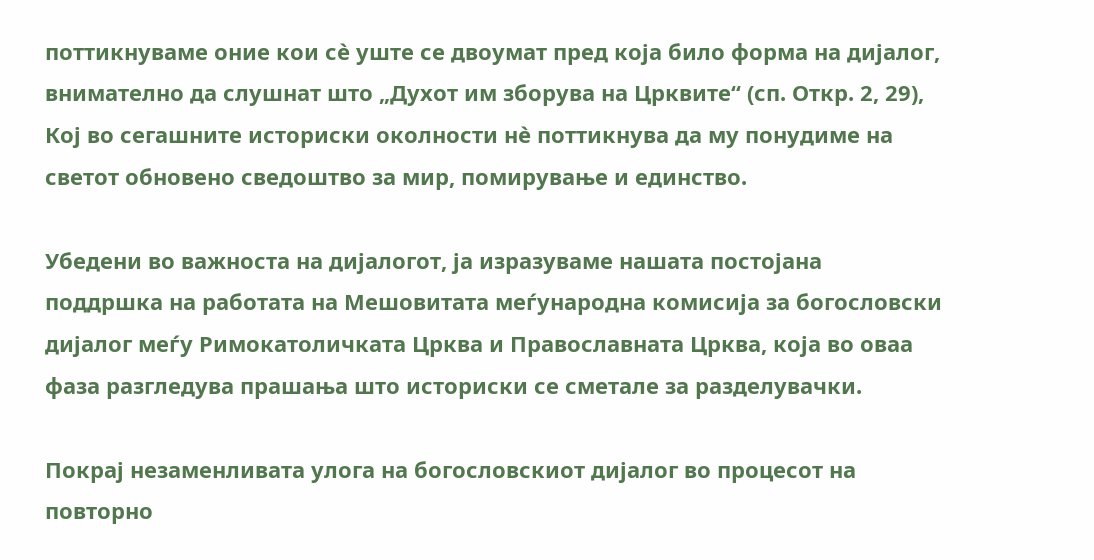поттикнуваме оние кои сè уште се двоумат пред која било форма на дијалог, внимателно да слушнат што „Духот им зборува на Црквите“ (сп. Откр. 2, 29), Кој во сегашните историски околности нè поттикнува да му понудиме на светот обновено сведоштво за мир, помирување и единство.

Убедени во важноста на дијалогот, ја изразуваме нашата постојана поддршка на работата на Мешовитата меѓународна комисија за богословски дијалог меѓу Римокатоличката Црква и Православната Црква, која во оваа фаза разгледува прашања што историски се сметале за разделувачки.

Покрај незаменливата улога на богословскиот дијалог во процесот на повторно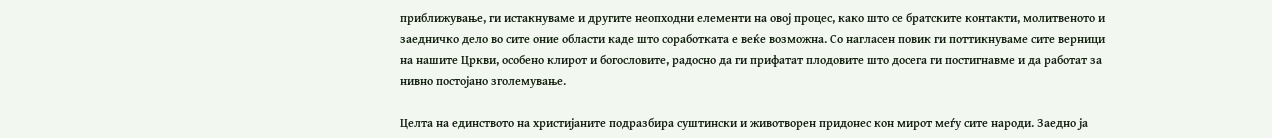приближување, ги истакнуваме и другите неопходни елементи на овој процес, како што се братските контакти, молитвеното и заедничко дело во сите оние области каде што соработката е веќе возможна. Со нагласен повик ги поттикнуваме сите верници на нашите Цркви, особено клирот и богословите, радосно да ги прифатат плодовите што досега ги постигнавме и да работат за нивно постојано зголемување.

Целта на единството на христијаните подразбира суштински и животворен придонес кон мирот меѓу сите народи. Заедно ја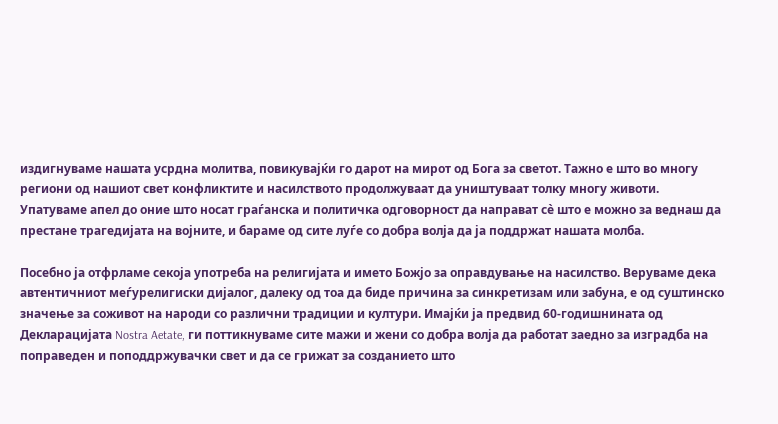издигнуваме нашата усрдна молитва, повикувајќи го дарот на мирот од Бога за светот. Тажно е што во многу региони од нашиот свет конфликтите и насилството продолжуваат да уништуваат толку многу животи. Упатуваме апел до оние што носат граѓанска и политичка одговорност да направат сè што е можно за веднаш да престане трагедијата на војните, и бараме од сите луѓе со добра волја да ја поддржат нашата молба.

Посебно ја отфрламе секоја употреба на религијата и името Божјо за оправдување на насилство. Веруваме дека автентичниот меѓурелигиски дијалог, далеку од тоа да биде причина за синкретизам или забуна, е од суштинско значење за соживот на народи со различни традиции и култури. Имајќи ја предвид 60-годишнината од Декларацијата Nostra Aetate, ги поттикнуваме сите мажи и жени со добра волја да работат заедно за изградба на поправеден и поподдржувачки свет и да се грижат за созданието што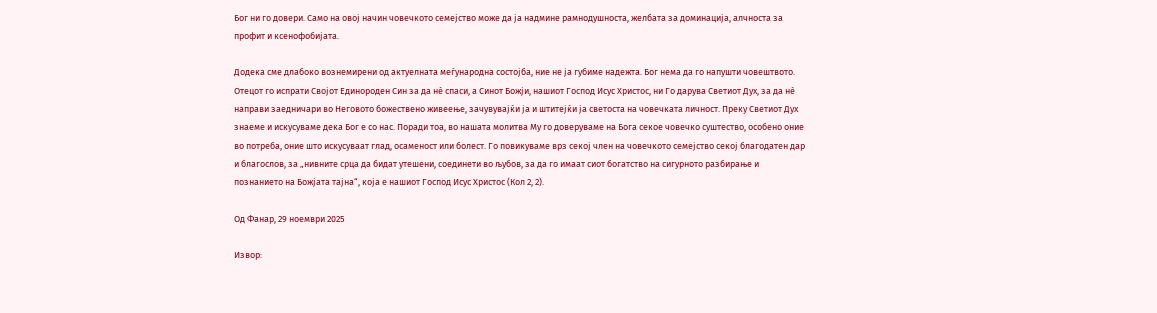Бог ни го довери. Само на овој начин човечкото семејство може да ја надмине рамнодушноста, желбата за доминација, алчноста за профит и ксенофобијата.

Додека сме длабоко вознемирени од актуелната меѓународна состојба, ние не ја губиме надежта. Бог нема да го напушти човештвото. Отецот го испрати Својот Единороден Син за да нè спаси, а Синот Божји, нашиот Господ Исус Христос, ни Го дарува Светиот Дух, за да нè направи заедничари во Неговото божествено живеење, зачувувајќи ја и штитејќи ја светоста на човечката личност. Преку Светиот Дух знаеме и искусуваме дека Бог е со нас. Поради тоа, во нашата молитва Му го доверуваме на Бога секое човечко суштество, особено оние во потреба, оние што искусуваат глад, осаменост или болест. Го повикуваме врз секој член на човечкото семејство секој благодатен дар и благослов, за „нивните срца да бидат утешени, соединети во љубов, за да го имаат сиот богатство на сигурното разбирање и познанието на Божјата тајна“, која е нашиот Господ Исус Христос (Кол 2, 2).

Од Фанар, 29 ноември 2025

Извор: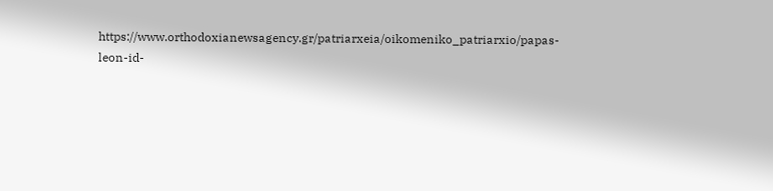https://www.orthodoxianewsagency.gr/patriarxeia/oikomeniko_patriarxio/papas-leon-id-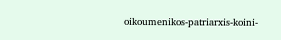oikoumenikos-patriarxis-koini-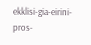ekklisi-gia-eirini-pros-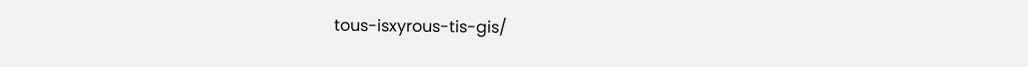tous-isxyrous-tis-gis/